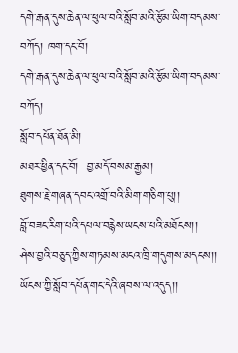དགེ་རྒན་དུས་ཆེན་ལ་ཕུལ་བའི་སློབ་མའི་རྩོམ་ཡིག་བདམས་བཀོད། ཁག་དང་བོ།
དགེ་རྒན་དུས་ཆེན་ལ་ཕུལ་བའི་སློབ་མའི་རྩོམ་ཡིག་བདམས་བཀོད།
སློབ་དཔོན་ཐོན་མི།
མཐར་ཕྱིན་དང་བོ།  བྱ་མདོ་བསམ་རྒྱམ།
ཐུགས་རྗེ་གཞན་དབང་འགྲོ་བའི་མིག་གཅིག་པུ།།
བློ་བཟང་རིག་པའི་དཔལ་བརྙེས་ཡངས་པའི་མཐོངས།།
ཤེས་བྱའི་བཅུད་ཀྱིས་གཏམས་མངའ་ཁྲི་གདུགས་མདངས།།
ཡོངས་ཀྱི་སློབ་དཔོན་གང་དེའི་ཞབས་ལ་འདུད།།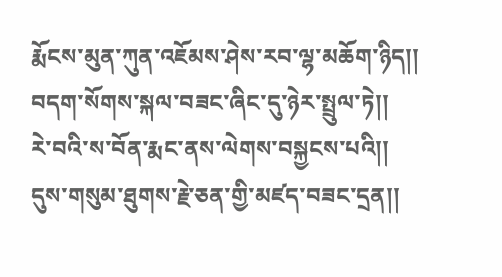རྨོངས་མུན་ཀུན་འཇོམས་ཤེས་རབ་ལྷ་མཆོག་ཉིད།།
བདག་སོགས་སྐལ་བཟང་ཞིང་དུ་ཉེར་སྤྲུལ་ཏེ།།
རེ་བའི་ས་བོན་རྨང་ནས་ལེགས་བསྐྱངས་པའི།།
དུས་གསུམ་ཐུགས་རྗེ་ཅན་གྱི་མཛད་བཟང་དྲན།།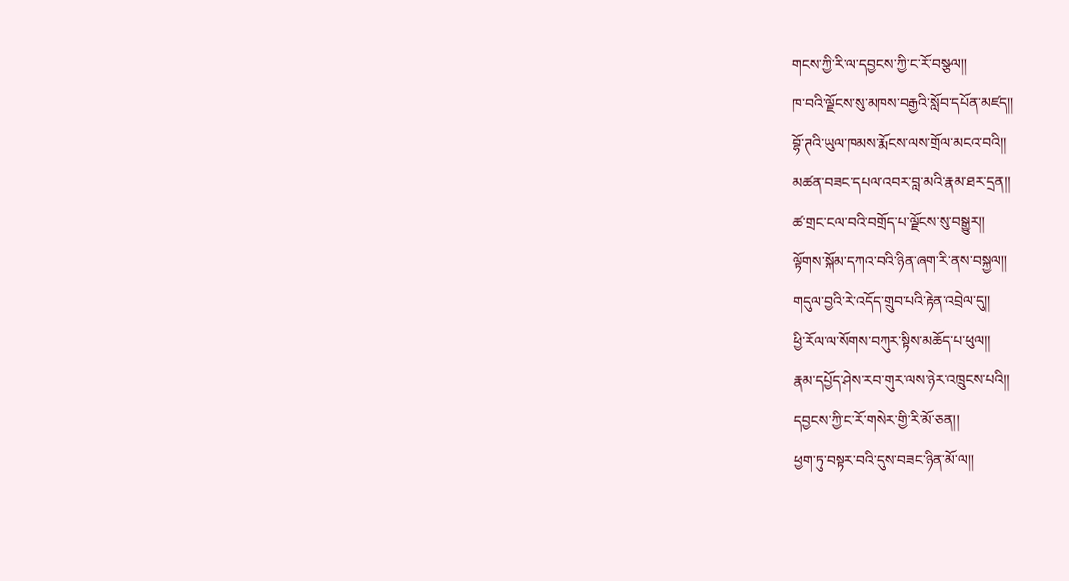གངས་ཀྱི་རི་ལ་དབྱངས་ཀྱི་ང་རོ་བསྩལ།།
ཁ་བའི་ལྗོངས་སུ་མཁས་བརྒྱའི་སློབ་དཔོན་མཛད།།
བྷོ་ཊའི་ཡུལ་ཁམས་རྨོངས་ལས་གྲོལ་མངའ་བའི།།
མཚན་བཟང་དཔལ་འབར་བླ་མའི་རྣམ་ཐར་དྲན།།
ཚ་གྲང་ངལ་བའི་བགྲོད་པ་ལྗོངས་སུ་བསྒྱུར།།
ལྟོགས་སྐོམ་དཀའ་བའི་ཉིན་ཞག་རི་ནས་བསྐྱལ།།
གདུལ་བྱའི་རེ་འདོད་གྲུབ་པའི་རྟེན་འབྲེལ་དུ།།
ཕྱི་རོལ་ལ་སོགས་བཀུར་སྟིས་མཆོད་པ་ཕུལ།།
རྣམ་དཔྱོད་ཤེས་རབ་གུར་ལས་ཉེར་འཁྲུངས་པའི།།
དབྱངས་ཀྱི་ང་རོ་གསེར་གྱི་རི་མོ་ཅན།།
ཕྱག་ཏུ་བསྟར་བའི་དུས་བཟང་ཉིན་མོ་ལ།།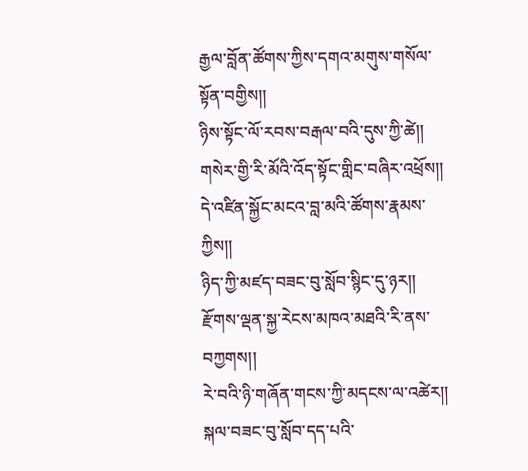རྒྱལ་བློན་ཚོགས་ཀྱིས་དགའ་མགུས་གསོལ་སྟོན་བགྱིས།།
ཉིས་སྟོང་ལོ་རབས་བརྒལ་བའི་དུས་ཀྱི་ཚེ།།
གསེར་གྱི་རི་མོའི་འོད་སྟོང་གླིང་བཞིར་འཕྲོས།།
དེ་འཛིན་སྐྱོང་མངའ་བླ་མའི་ཚོགས་རྣམས་ཀྱིས།།
ཉིད་ཀྱི་མཛད་བཟང་བུ་སློབ་སྙིང་དུ་ཉར།།
རྫོགས་ལྡན་སྐྱ་རེངས་མཁའ་མཐའི་རི་ནས་བཀྱགས།།
རེ་བའི་ཉི་གཞོན་གངས་ཀྱི་མདངས་ལ་འཚེར།།
སྐལ་བཟང་བུ་སློབ་དད་པའི་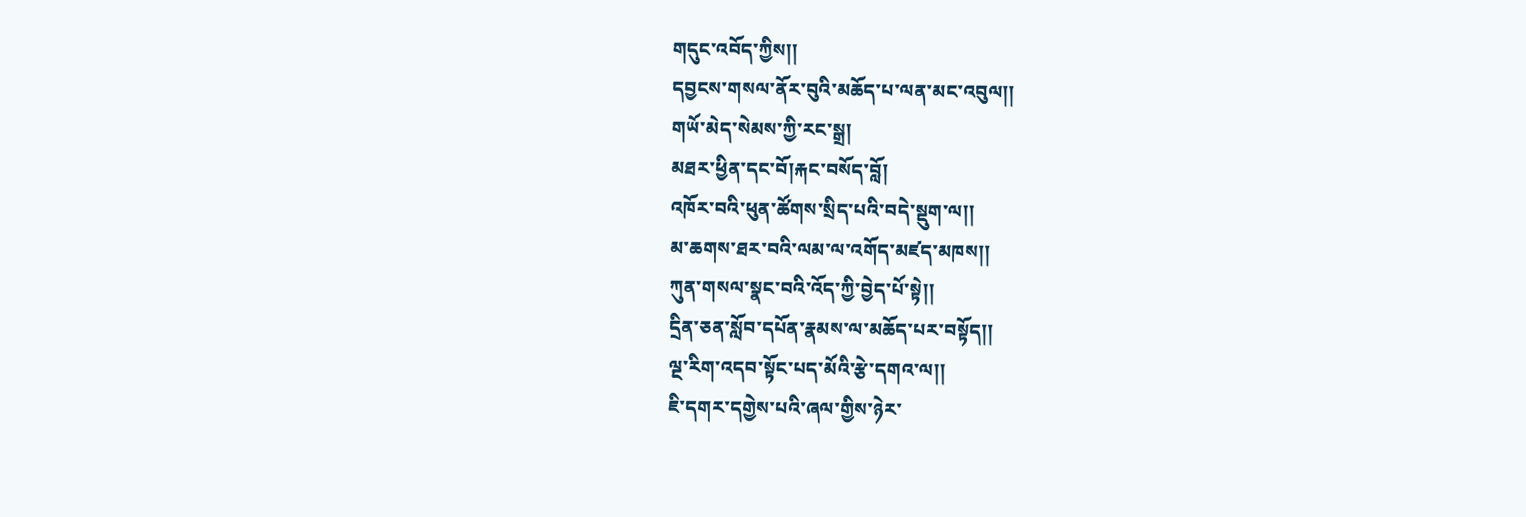གདུང་འབོད་ཀྱིས།།
དབྱངས་གསལ་ནོར་བུའི་མཆོད་པ་ལན་མང་འབུལ།།
གཡོ་མེད་སེམས་ཀྱི་རང་སྒྲ།
མཐར་ཕྱིན་དང་བོ།རྐང་བསོད་བློ།
འཁོར་བའི་ཕུན་ཚོགས་སྲིད་པའི་བདེ་སྡུག་ལ།།
མ་ཆགས་ཐར་བའི་ལམ་ལ་འགོད་མཛད་མཁས།།
ཀུན་གསལ་སྣང་བའི་འོད་ཀྱི་བྱེད་པོ་སྟེ།།
དྲིན་ཅན་སློབ་དཔོན་རྣམས་ལ་མཆོད་པར་བསྟོད།།
ལྔ་རིག་འདབ་སྟོང་པད་མོའི་རྩེ་དགའ་ལ།།
ཇི་དགར་དགྱེས་པའི་ཞལ་གྱིས་ཉེར་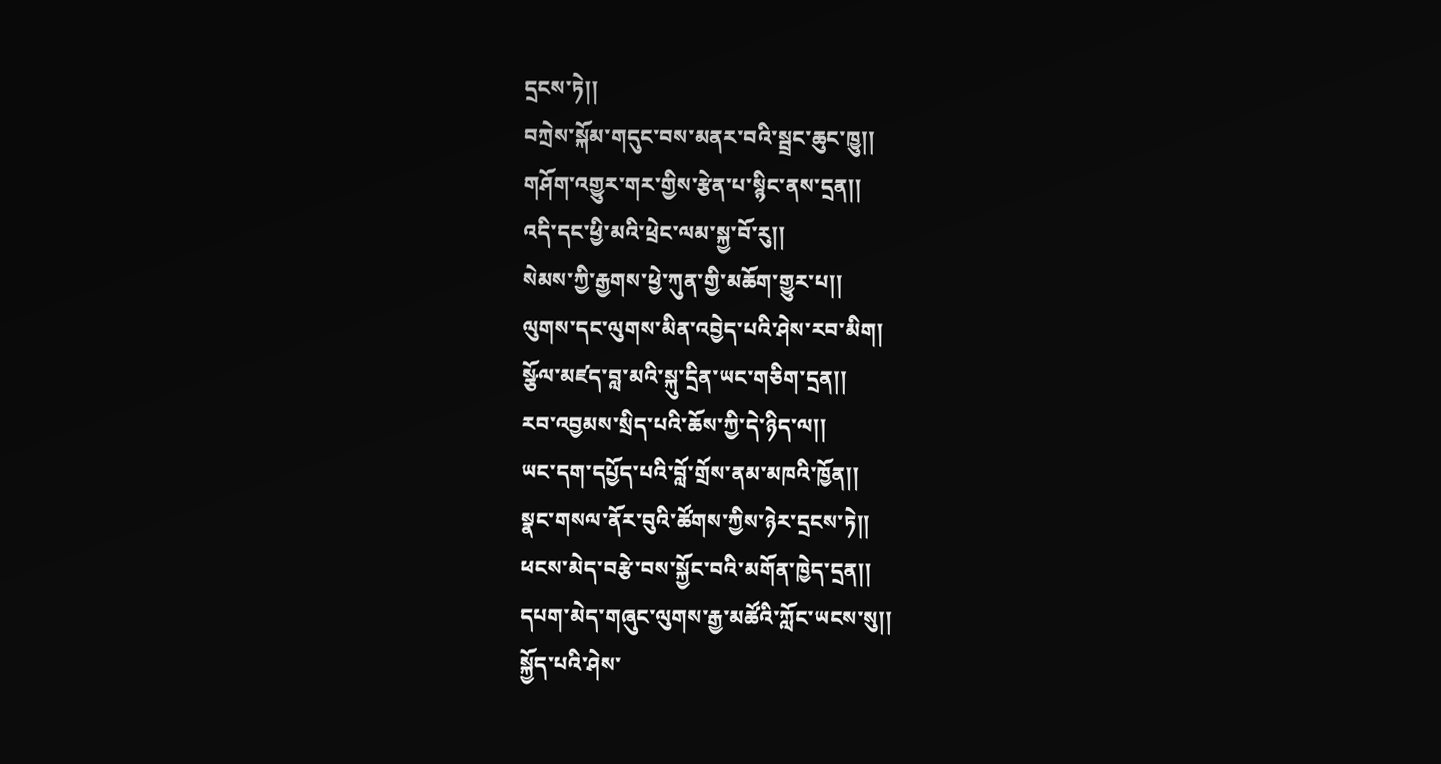དྲངས་ཏེ།།
བཀྲེས་སྐོམ་གདུང་བས་མནར་བའི་སྦྲང་ཆུང་ཁྱུ།།
གཤོག་འགྱུར་གར་གྱིས་རྩེན་པ་སྙིང་ནས་དྲན།།
འདི་དང་ཕྱི་མའི་ཕྲེང་ལམ་སྐྱ་བོ་རུ།།
སེམས་ཀྱི་རྒྱགས་ཕྱེ་ཀུན་གྱི་མཆོག་གྱུར་པ།།
ལུགས་དང་ལུགས་མིན་འབྱེད་པའི་ཤེས་རབ་མིག།
སྩོལ་མཛད་བླ་མའི་སྐུ་དྲིན་ཡང་གཅིག་དྲན།།
རབ་འབྱམས་སྲིད་པའི་ཆོས་ཀྱི་དེ་ཉིད་ལ།།
ཡང་དག་དཔྱོད་པའི་བློ་གྲོས་ནམ་མཁའི་ཁྱོན།།
སྣང་གསལ་ནོར་བུའི་ཚོགས་ཀྱིས་ཉེར་དྲངས་ཏེ།།
ཕངས་མེད་བརྩེ་བས་སྐྱོང་བའི་མགོན་ཁྱེད་དྲན།།
དཔག་མེད་གཞུང་ལུགས་རྒྱ་མཚོའི་ཀློང་ཡངས་སུ།།
སྐྱོད་པའི་ཤེས་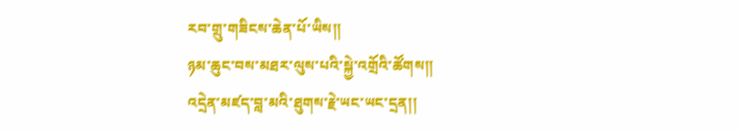རབ་གྲུ་གཟིངས་ཆེན་པོ་ཡིས།།
ཉམ་ཆུང་བས་མཐར་ལུས་པའི་སྐྱེ་འགྲོའི་ཚོགས།།
འདྲེན་མཛད་བླ་མའི་ཐུགས་རྗེ་ཡང་ཡང་དྲན།།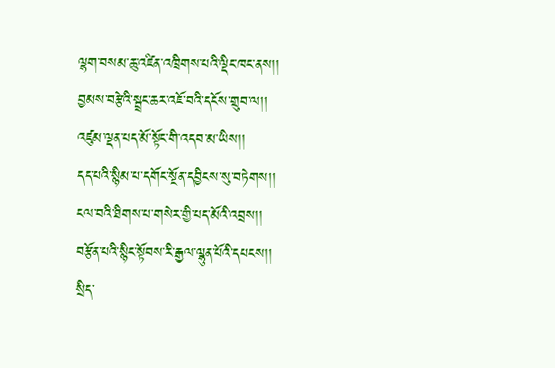ལྷག་བསམ་ཆུ་འཛིན་འཁྲིགས་པའི་ལྡིང་ཁང་ནས།།
བྱམས་བརྩེའི་སྦྲང་ཆར་འཇོ་བའི་དངོས་གྲུབ་ལ།།
འཛུམ་ལྡན་པད་མོ་སྟོང་གི་འདབ་མ་ཡིས།།
དད་པའི་སྙིམ་པ་དགོང་སྔོན་དབྱིངས་སུ་བཏེགས།།
ངལ་བའི་ཐིགས་པ་གསེར་གྱི་པད་མོའི་འབྲས།།
བརྩོན་པའི་སྙིང་སྟོབས་རི་རྒྱལ་ལྷུན་པོའི་དཔངས།།
སྲིད་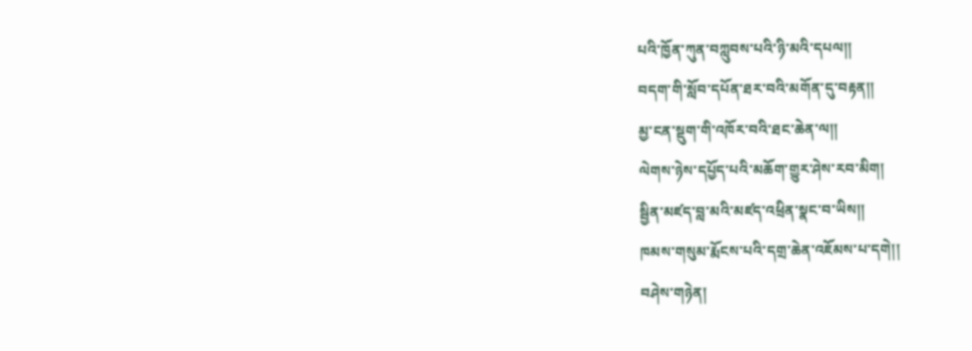པའི་ཁྱོན་ཀུན་བཀླུབས་པའི་ཉི་མའི་དཔལ།།
བདག་གི་སློབ་དཔོན་ཐར་བའི་མགོན་དུ་བརྟན།།
མྱ་ངན་སྡུག་གི་འཁོར་བའི་ཐང་ཆེན་ལ།།
ལེགས་ཉེས་དཔྱོད་པའི་མཆོག་གྱུར་ཤེས་རབ་མིག།
སྦྱིན་མཛད་བླ་མའི་མཛད་འཕྲིན་སྣང་བ་ཡིས།།
ཁམས་གསུམ་རྨོངས་པའི་དགྲ་ཆེན་འཇོམས་པ་དགེ།།
བཤེས་གཉེན།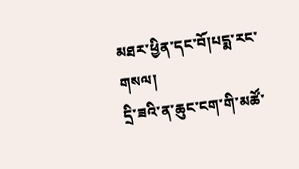མཐར་ཕྱིན་དང་བོ།པདྨ་རང་གསལ།
དྲི་ཟའི་ན་ཆུང་ངག་གི་མཚོ་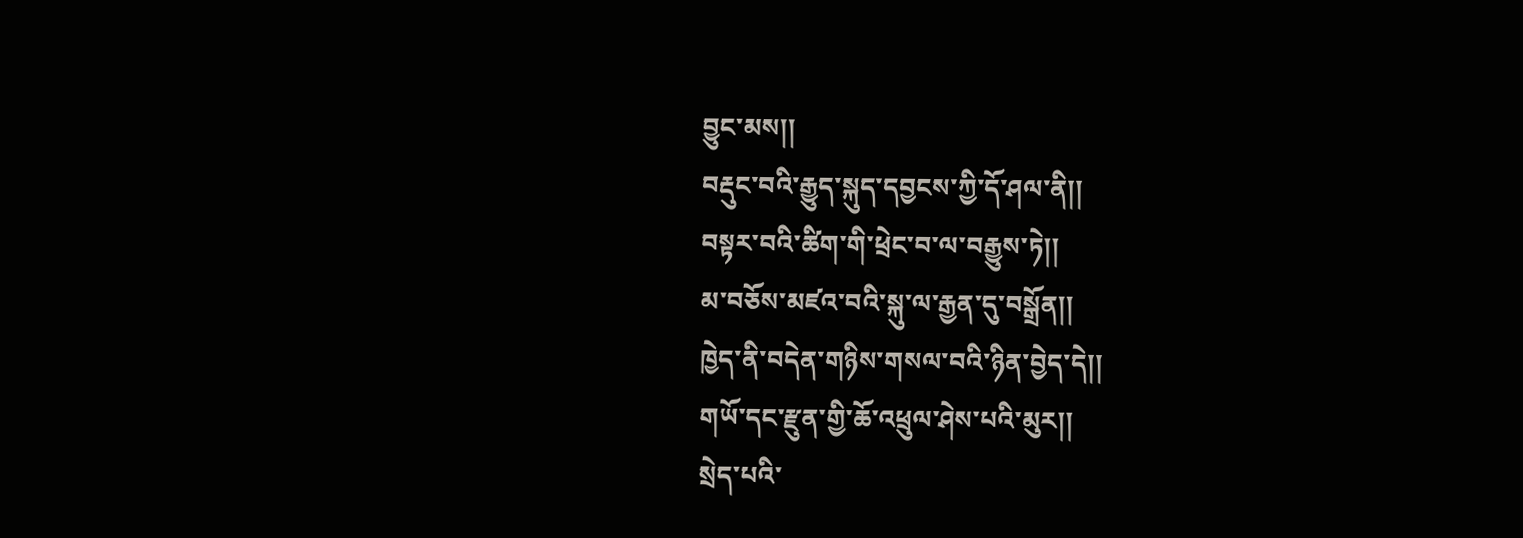བྱུང་མས།།
བརྡུང་བའི་རྒྱུད་སྐུད་དབྱངས་ཀྱི་དོ་ཤལ་ནི།།
བསྟར་བའི་ཚིག་གི་ཕྲེང་བ་ལ་བརྒྱུས་ཏེ།།
མ་བཅོས་མཛའ་བའི་སྐུ་ལ་རྒྱན་དུ་བསྒྲོན།།
ཁྱེད་ནི་བདེན་གཉིས་གསལ་བའི་ཉིན་བྱེད་དེ།།
གཡོ་དང་རྫུན་གྱི་ཆོ་འཕྲུལ་ཤེས་པའི་མུར།།
སྲེད་པའི་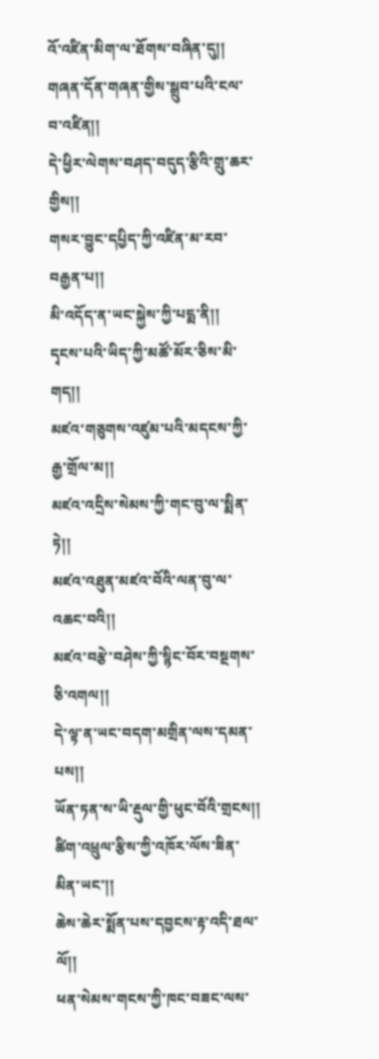འོ་འཛིན་མིག་ལ་ཐོགས་བཞིན་དུ།།
གཞན་དོན་གཞན་གྱིས་སྒྲུབ་པའི་ངལ་བ་འཛིན།།
དེ་ཕྱིར་ལེགས་བཤད་བདུད་རྩིའི་གྲུ་ཆར་གྱིས།།
གསར་བྱུང་དཔྱིད་ཀྱི་འཛིན་མ་རབ་བརྒྱན་པ།།
མི་འདོད་ན་ཡང་སྐྱེས་ཀྱི་པདྨ་ནི།།
དྭངས་པའི་ཡིད་ཀྱི་མཚོ་མོར་ཅིས་མི་གད།།
མཛའ་གཅུགས་འཛུམ་པའི་མདངས་ཀྱི་རྒྱ་གྲོལ་མ།།
མཛའ་འདྲིས་སེམས་ཀྱི་གང་བུ་ལ་སྨིན་ཏེ།།
མཛའ་འཐུན་མཛའ་བོའི་ལན་བུ་ལ་འཆང་བའི།།
མཛའ་བརྩེ་བཤེས་ཀྱི་སྙིང་བོར་བསྔགས་ཅི་འགལ།།
དེ་ལྟ་ན་ཡང་བདག་མགྲིན་ལས་དམན་པས།།
ཡོན་ཏན་ས་ཡི་རྡུལ་གྱི་ཕུང་བོའི་གྲངས།།
ཚིག་འཕྲུལ་རྩིས་ཀྱི་འཁོར་ལོས་ཟིན་མིན་ཡང་།།
ཆེས་ཆེར་སྨོན་པས་དབྱངས་རྟ་འདི་ཐལ་ལོ།།
ཕན་སེམས་གངས་ཀྱི་ཁང་བཟང་ལས་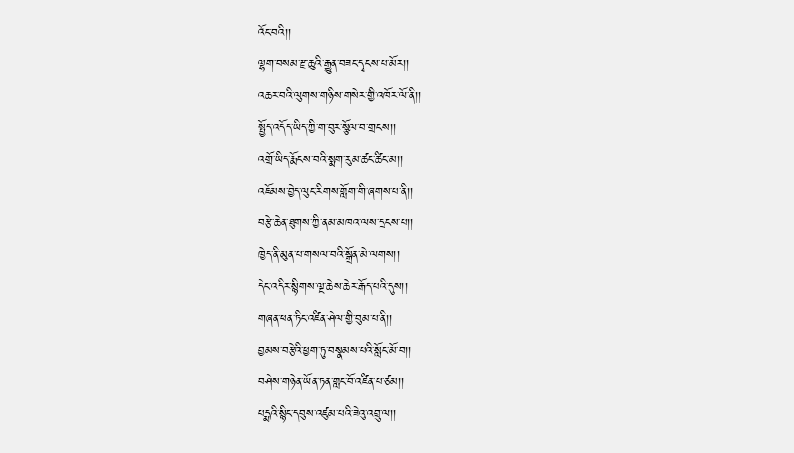འོང་བའི།།
ལྷག་བསམ་རྫ་ཆུའི་རྒྱུན་བཟང་དྭངས་པ་མོར།།
འཆར་བའི་ལུགས་གཉིས་གསེར་གྱི་འཁོར་ལོ་ནི།།
སྤྱོད་འདོད་ཡིད་ཀྱི་ག་བུར་སྩོལ་བ་གྲངས།།
འགྲོ་ཡིད་རྨོངས་བའི་སྨག་རུམ་ཚང་ཚིང་མ།།
འཇོམས་བྱེད་ལུང་རིགས་གློག་གི་ཞགས་པ་ནི།།
བརྩེ་ཆེན་ཐུགས་ཀྱི་ནམ་མཁའ་ལས་དྲངས་པ།།
ཁྱེད་ནི་མུན་པ་གསལ་བའི་སྒྲོན་མེ་ལགས།།
དེང་འདིར་སྙིགས་ལྔ་ཆེས་ཆེར་རྒོད་པའི་དུས།།
གཞན་ཕན་ཏིང་འཛིན་ཤེལ་གྱི་བུམ་པ་ནི།།
བྱམས་བརྩེའི་ཕྱག་ཏུ་བསྣམས་པའི་སློང་མོ་བ།།
བཤེས་གཉེན་ཡོན་ཏན་གླང་བོ་འཛིན་པ་ཙམ།།
པདྨའི་སྙིང་དབུས་འཛུམ་པའི་ཟེའུ་འབྲུ་ལ།།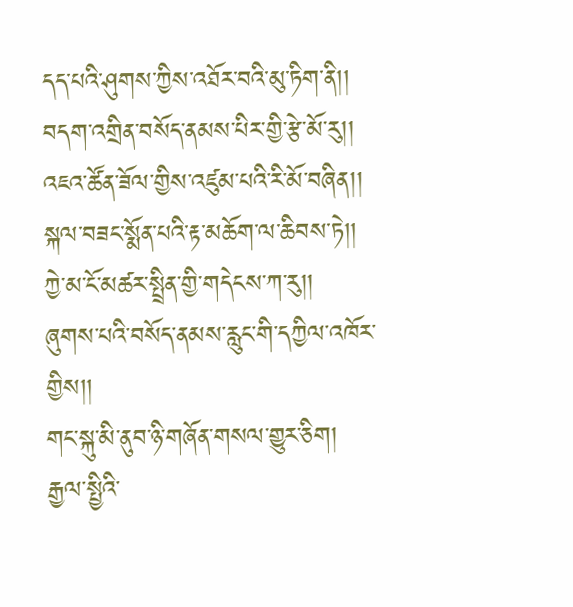དད་པའི་ཤུགས་ཀྱིས་འཐོར་བའི་མུ་ཏིག་ནི།།
བདག་འགྲིན་བསོད་ནམས་པིར་གྱི་རྩེ་མོ་རུ།།
འཇའ་ཚོན་ཟོལ་གྱིས་འཛུམ་པའི་རི་མོ་བཞིན།།
སྐལ་བཟང་སྨོན་པའི་རྟ་མཆོག་ལ་ཆིབས་ཏེ།།
ཀྱེ་མ་ངོ་མཚར་སྤྲིན་གྱི་གདེངས་ཀ་རུ།།
ཞུགས་པའི་བསོད་ནམས་རླུང་གི་དཀྱིལ་འཁོར་གྱིས།།
གང་སྐུ་མི་ནུབ་ཉི་གཞོན་གསལ་གྱུར་ཅིག།
རྒྱལ་སྤྱིའི་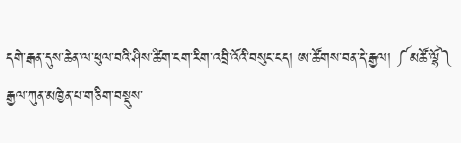དགེ་རྒན་དུས་ཆེན་ལ་ཕུལ་བའི་ཤིས་ཚིག་ངག་རིག་འབྲི་འོའི་བསུང་ངད། ཨ་ཚོགས་བན་དེ་རྒྱལ། ༼མཚོ་ལྷོ༽
རྒྱལ་ཀུན་མཁྱེན་པ་གཅིག་བསྡུས་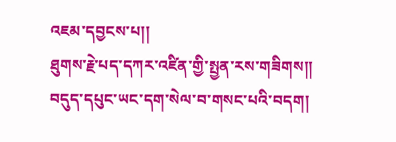འཇམ་དབྱངས་པ།།
ཐུགས་རྗེ་པད་དཀར་འཛིན་གྱི་སྤྱན་རས་གཟིགས།།
བདུད་དཔུང་ཡང་དག་སེལ་བ་གསང་པའི་བདག།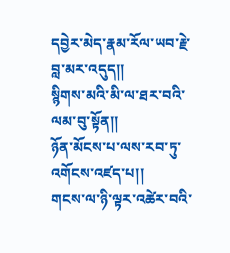དབྱེར་མེད་རྣམ་རོལ་ཡབ་རྗེ་བླ་མར་འདུད།།
སྙིགས་མའི་མི་ལ་ཐར་བའི་ལམ་བུ་སྟོན།།
ཉོན་མོངས་པ་ལས་རབ་ཏུ་འགོངས་འཛད་པ།།
གངས་ལ་ཉི་ལྟར་འཚེར་བའི་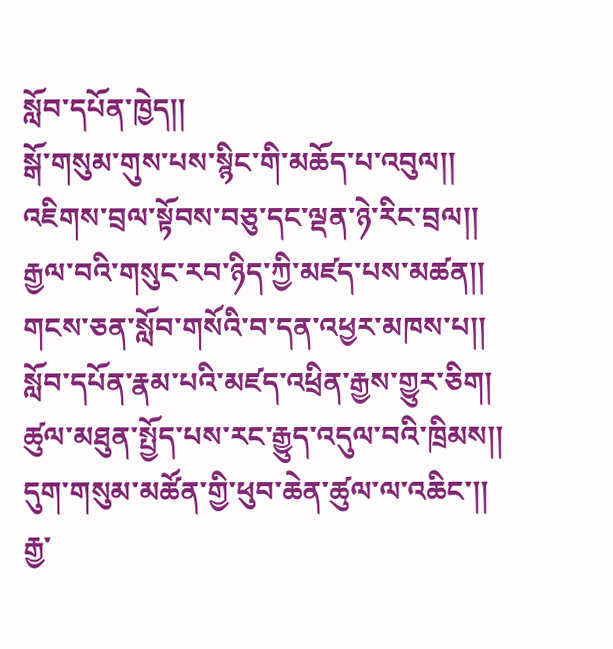སློབ་དཔོན་ཁྱེད།།
སྒོ་གསུམ་གུས་པས་སྙིང་གི་མཆོད་པ་འབུལ།།
འཇིགས་བྲལ་སྟོབས་བཅུ་དང་ལྡན་ཉེ་རིང་བྲལ།།
རྒྱལ་བའི་གསུང་རབ་ཉིད་ཀྱི་མཛད་པས་མཚན།།
གངས་ཅན་སློབ་གསོའི་བ་དན་འཕྱར་མཁས་པ།།
སློབ་དཔོན་རྣམ་པའི་མཛད་འཕྲིན་རྒྱས་གྱུར་ཅིག།
ཚུལ་མཐུན་སྤྱོད་པས་རང་རྒྱུད་འདུལ་བའི་ཁྲིམས།།
དུག་གསུམ་མཚོན་གྱི་ཕུབ་ཆེན་ཚུལ་ལ་འཆིང་།།
རྒྱ་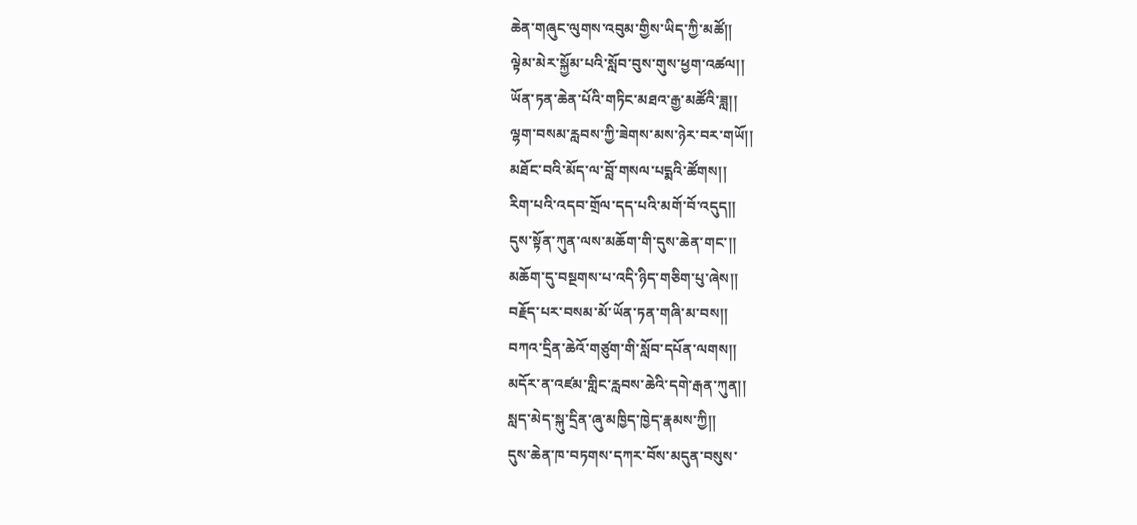ཆེན་གཞུང་ལུགས་འབུམ་གྱིས་ཡིད་ཀྱི་མཚོ།།
ལྟེམ་མེར་སྐྱོམ་པའི་སློབ་བུས་གུས་ཕྱག་འཚལ།།
ཡོན་ཏན་ཆེན་པོའི་གཏིང་མཐའ་རྒྱ་མཚོའི་ཟླ།།
ལྷག་བསམ་རླབས་ཀྱི་ཟེགས་མས་ཉེར་བར་གཡོ།།
མཐོང་བའི་མོད་ལ་བློ་གསལ་པདྨའི་ཚོགས།།
རིག་པའི་འདབ་གྲོལ་དད་པའི་མགོ་བོ་འདུད།།
དུས་སྟོན་ཀུན་ལས་མཆོག་གི་དུས་ཆེན་གང་།།
མཆོག་དུ་བསྔགས་པ་འདི་ཉིད་གཅིག་པུ་ཞེས།།
བརྗོད་པར་བསམ་མོ་ཡོན་ཏན་གཞི་མ་བས།།
བཀའ་དྲིན་ཆེའོ་གཙུག་གི་སློབ་དཔོན་ལགས།།
མདོར་ན་འཛམ་གླིང་རླབས་ཆེའི་དགེ་རྒན་ཀུན།།
སླད་མེད་སྐུ་དྲིན་ཞུ་མཁྱིད་ཁྱེད་རྣམས་ཀྱི།།
དུས་ཆེན་ཁ་བཏགས་དཀར་བོས་མདུན་བསུས་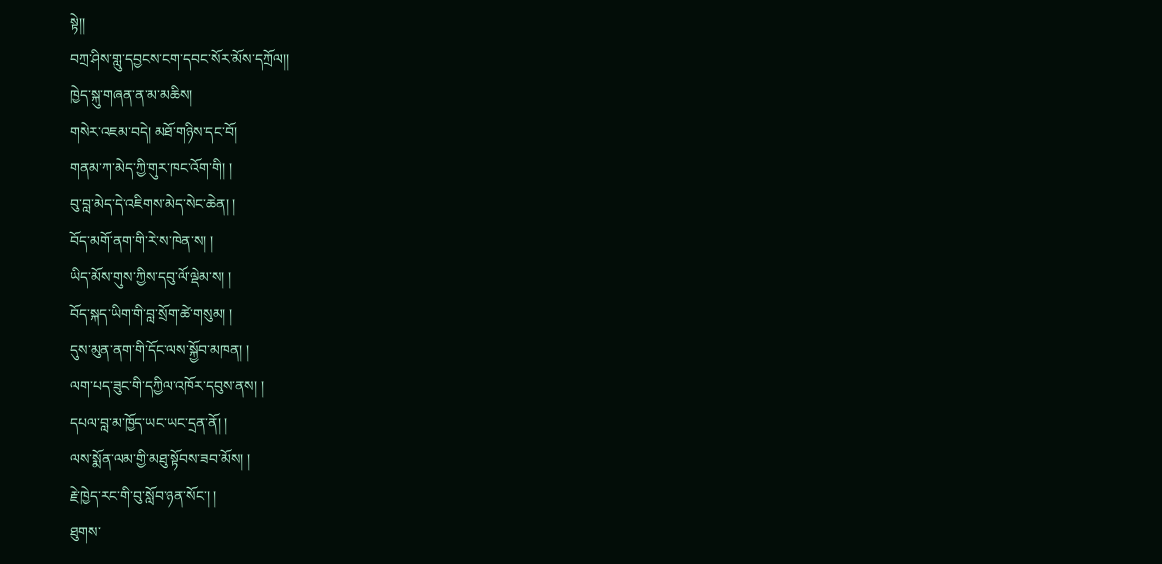སྟེ།།
བཀྲ་ཤིས་གླུ་དབྱངས་ངག་དབང་སོར་མོས་དཀྲོལ།།
ཁྱེད་སྐུ་གཞན་ན་མ་མཆིས།
གསེར་འཇམ་བདེ། མཐོ་གཉིས་དང་བོ།
གནམ་ཀ་མེད་ཀྱི་གུར་ཁང་འོག་གི། །
བུ་བླ་མེད་དེ་འཇིགས་མེད་སེང་ཆེན། །
བོད་མགོ་ནག་གི་རེ་ས་ཁེན་ས། །
ཡིད་མོས་གུས་ཀྱིས་དབུ་ལོ་ལྡེམ་ས། །
བོད་སྐད་ཡིག་གི་བླ་སྲོག་ཚེ་གསུམ། །
དུས་མུན་ནག་གི་དོང་ལས་སྐྱོབ་མཁན། །
ལག་པད་ཟུང་གི་དཀྱིལ་འཁོར་དབུས་ནས། །
དཔལ་བླ་མ་ཁྱོད་ཡང་ཡང་དྲན་ནོ། །
ལས་སྨོན་ལམ་གྱི་མཐུ་སྟོབས་ཟབ་མོས། །
རྗེ་ཁྱེད་རང་གི་བུ་སློབ་ཉན་སོང་། །
ཐུགས་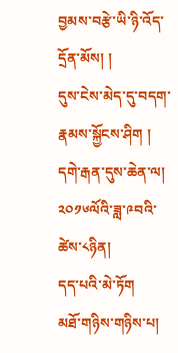བྱམས་བརྩེ་ཡི་ཉི་འོད་དྲོན་མོས། །
དུས་ངེས་མེད་དུ་བདག་རྣམས་སྐྱོངས་ཤིག །
དགེ་རྒན་དུས་ཆེན་ལ། ༢༠༡༦ལོའི་ཟླ་༩བའི་ཚེས་༨ཉིན།
དད་པའི་མེ་ཏོག
མཐོ་གཉིས་གཉིས་པ།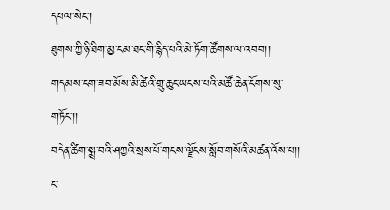དཔལ་སེང་།
ཐུགས་ཀྱི་ཉི་ཐིག་མྱ་ངམ་ཐང་གི་རྙིད་པའི་མེ་ཏོག་ཚོགས་ལ་འབབ།།
གདམས་ངག་ཟབ་མོས་མི་ཚེའི་གྲུ་ཆུང་ཡངས་པའི་མཚོ་ཆེན་ངོགས་སུ་གཏོང་།།
བདེན་ཚིག་སྨྲ་བའི་ཤཀྱའི་སྲས་པོ་གངས་ལྗོངས་སློབ་གསོའི་མཚན་འོས་པ།།
ང་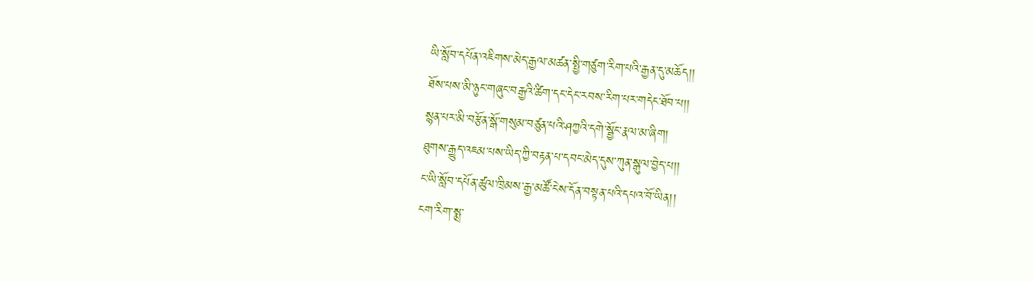ཡི་སློབ་དཔོན་འཇིགས་མེད་རྒྱལ་མཚན་སྤྱི་གཙུག་རིག་པའི་རྒྱན་དུ་མཆོད།།
ཐོས་པས་མི་ཉུང་གཞུང་བརྒྱའི་ཚིག་དང་དེང་རབས་རིག་པར་གདེང་ཐོབ་པ།།
སྙན་པར་མི་བརྩོན་སྒོ་གསུམ་བཙུན་པའི་ཤཀྱའི་དགེ་སྦྱོང་རྣལ་མ་ཞིག།
ཐུགས་རྒྱུད་འཇམ་པས་ཡིད་ཀྱི་བརྟན་པ་དབང་མེད་དུས་ཀུན་སྒུལ་བྱེད་པ།།
ང་ཡི་སློབ་དཔོན་ཚུལ་ཁྲིམས་རྒྱ་མཚོ་ངེས་དོན་བསྟན་པའི་དཔའ་བོ་ཡིན།།
ངག་རིག་སྨྲ་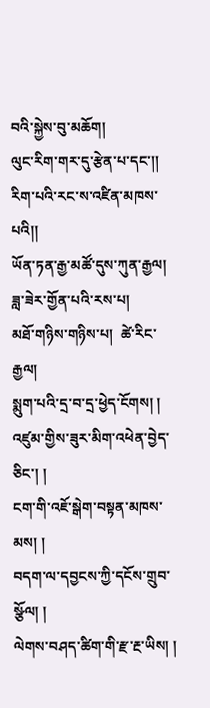བའི་སྐྱེས་བུ་མཆོག།
ལུང་རིག་གར་དུ་རྩེན་པ་དང་།།
རིག་པའི་རང་ས་འཛིན་མཁས་པའི།།
ཡོན་ཏན་རྒྱ་མཚོ་དུས་ཀུན་རྒྱལ།
ཟླ་ཟེར་གྱོན་པའི་རས་པ།
མཐོ་གཉིས་གཉིས་པ།  ཚེ་རིང་རྒྱལ།
སྨུག་པའི་དྲ་བ་དྲ་ཕྱེད་ངོགས། །
འཛུམ་གྱིས་ཟུར་མིག་འཕེན་བྱེད་ཅིང་། །
ངག་གི་འཇོ་སྒེག་བསྟན་མཁས་མས། །
བདག་ལ་དབྱངས་ཀྱི་དངོས་གྲུབ་སྩོལ། །
ལེགས་བཤད་ཚིག་གི་རྫ་རྔ་ཡིས། །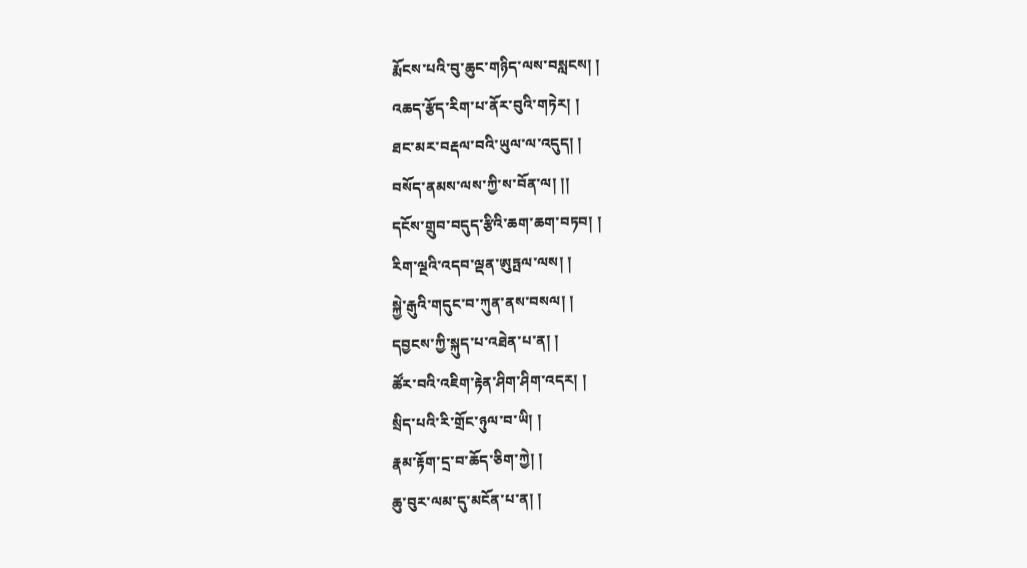རྨོངས་པའི་བུ་ཆུང་གཉིད་ལས་བསླངས། །
འཆད་རྩོད་རིག་པ་ནོར་བུའི་གཏེར། །
ཐང་མར་བརྡལ་བའི་ཡུལ་ལ་འདུད། །
བསོད་ནམས་ལས་ཀྱི་ས་བོན་ལ། །།
དངོས་གྲུབ་བདུད་རྩིའི་ཆག་ཆག་བཏབ། །
རིག་ལྔའི་འདབ་ལྡན་ཨུཏྤལ་ལས། །
སྐྱེ་རྒུའི་གདུང་བ་ཀུན་ནས་བསལ། །
དབྱངས་ཀྱི་སྐུད་པ་འཐེན་པ་ན། །
ཚོར་བའི་འཇིག་རྟེན་ཤིག་ཤིག་འདར། །
སྲིད་པའི་རི་གྲོང་ཉུལ་བ་ཡི། །
རྣམ་རྟོག་དྲ་བ་ཆོད་ཅིག་ཀྱེ། །
ཆུ་བུར་ལམ་དུ་མངོན་པ་ན། །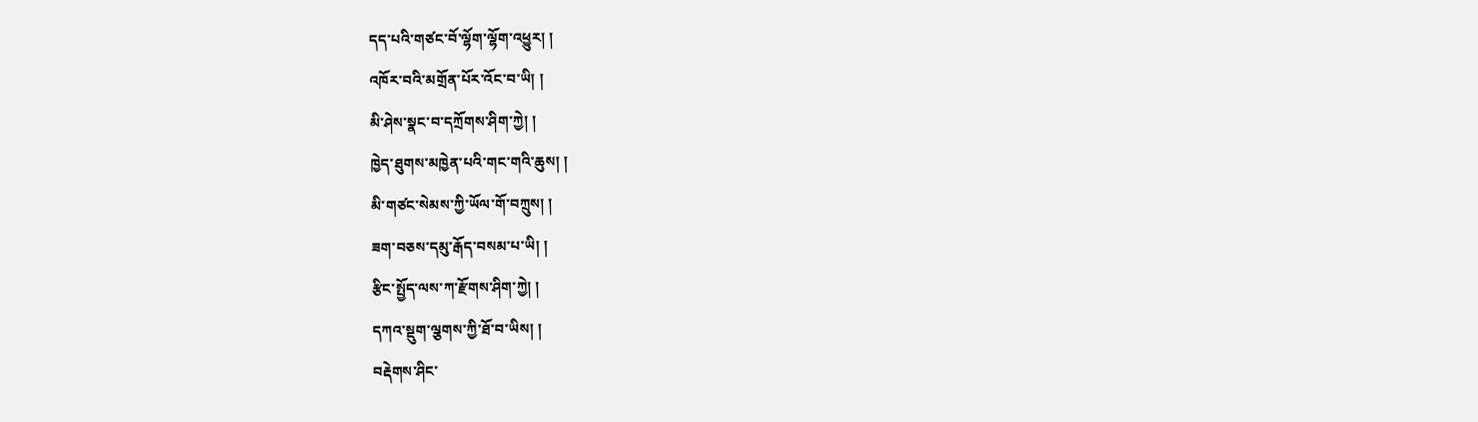དད་པའི་གཙང་བོ་ལྷོག་ལྷོག་འཕྱུར། །
འཁོར་བའི་མགྲོན་པོར་འོང་བ་ཡི། །
མི་ཤེས་སྣང་བ་དཀྲོགས་ཤིག་ཀྱེ། །
ཁྱེད་ཐུགས་མཁྱེན་པའི་གང་གའི་ཆུས། །
མི་གཙང་སེམས་ཀྱི་ཡོལ་གོ་བཀྲུས། །
ཟག་བཅས་དམུ་རྒོད་བསམ་པ་ཡི། །
རྩིང་སྤྱོད་ལས་ཀ་རྫོགས་ཤིག་ཀྱེ། །
དཀའ་སྡུག་ལྕགས་ཀྱི་ཐོ་བ་ཡིས། །
བརྡེགས་ཤིང་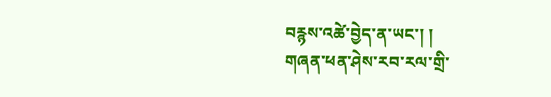བརྙས་འཚེ་བྱེད་ན་ཡང་། །
གཞན་ཕན་ཤེས་རབ་རལ་གྲི་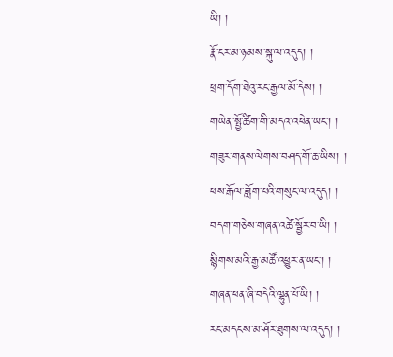ཡི། །
རྣོ་ངར་མ་ཉམས་སྐུ་ལ་འདུད། །
ཕྲག་དོག་ཐེའུ་རང་རྒྱལ་མོ་དེས། །
གཡེན་སྤྱོ་ཚིག་གི་མདའ་འཕེན་ཡང་། །
གཟུར་གནས་ལེགས་བཤད་གོ་ཆ་ཡིས། །
ཕས་རྒོལ་ཟློག་པའི་གསུང་ལ་འདུད། །
བདག་གཅེས་གཞན་འཚེ་སྦྱོར་བ་ཡི། །
སྙིགས་མའི་རྒྱ་མཚོ་འཕྱུར་ན་ཡང་། །
གཞན་ཕན་ཞི་བདེའི་ལྷུན་པོ་ཡི། །
རང་མདངས་མ་ཤོར་ཐུགས་ལ་འདུད། །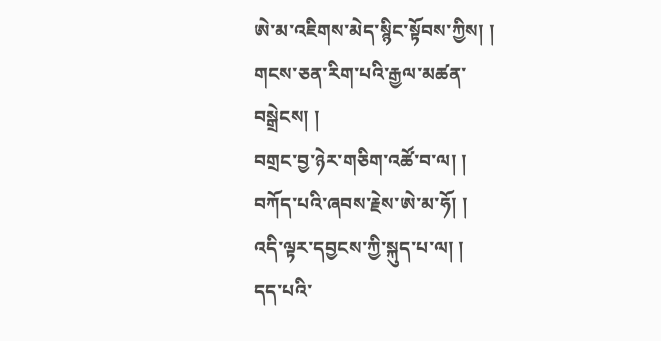ཨེ་མ་འཇིགས་མེད་སྙིང་སྟོབས་ཀྱིས། །
གངས་ཅན་རིག་པའི་རྒྱལ་མཚན་བསྒྲེངས། །
བགྲང་བྱ་ཉེར་གཅིག་འཚོ་བ་ལ། །
བཀོད་པའི་ཞབས་རྗེས་ཨེ་མ་ཧོ། །
འདི་ལྟར་དབྱངས་ཀྱི་སྐུད་པ་ལ། །
དད་པའི་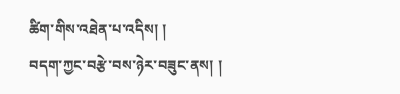ཚིག་གིས་འཐེན་པ་འདིས། །
བདག་ཀྱང་བརྩེ་བས་ཉེར་བཟུང་ནས། །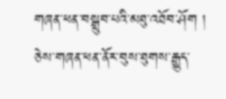གཞན་ཕན་བསྒྲུབ་པའི་མཐུ་འཐོབ་ཤོག །
ཅེས་གཞན་ཕན་ནོར་བུས་ཐུགས་རྒྱུད་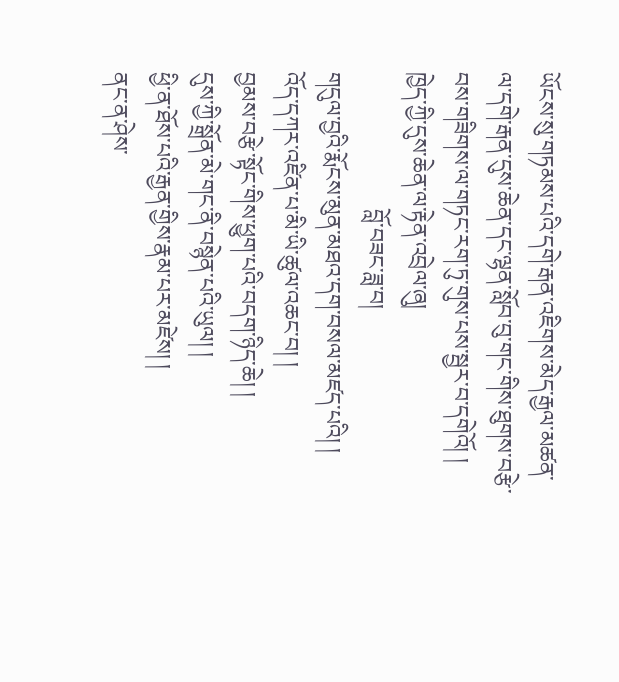ཡོངས་སུ་གཏམས་པའི་དགེ་རྒན་འཇིགས་མེད་རྒྱལ་མཚན་ལ་དགེ་རྒན་དུས་ཆེན་དང་ལྷན་སློབ་བུ་གང་གིས་ཐུགས་བརྩེ་བས་གཟིགས་ལ་གཏང་རག་ཏུ་གུས་པས་སྦྱར་བ་དགེའོ། །
ཁྱེད་ཀྱི་དུས་ཆེན་ལ་རྟེན་འབྲེལ་ཞུ།
                        བློ་བཟང་ཟླ་བ།
གདུལ་བྱའི་རྨོངས་མུན་མཐའ་དག་བསལ་མཛད་པའི། །
འོད་དཀར་འཛིན་པ་མི་ཡི་ཚུལ་འཆང་བ། །
བྱམས་བརྩེ་སྟོང་གིས་ཕྱུག་པའི་བདག་ཉིད་ཆེ། །
དུས་ཀྱི་སྒྲོན་མེ་གང་ནི་བསྙེན་པའི་ཡུལ། །
ཕྱི་ན་ཐོས་པའི་རྒྱན་གྱིས་རྣམ་པར་མཛེས། །
ནང་ན་ཤེས་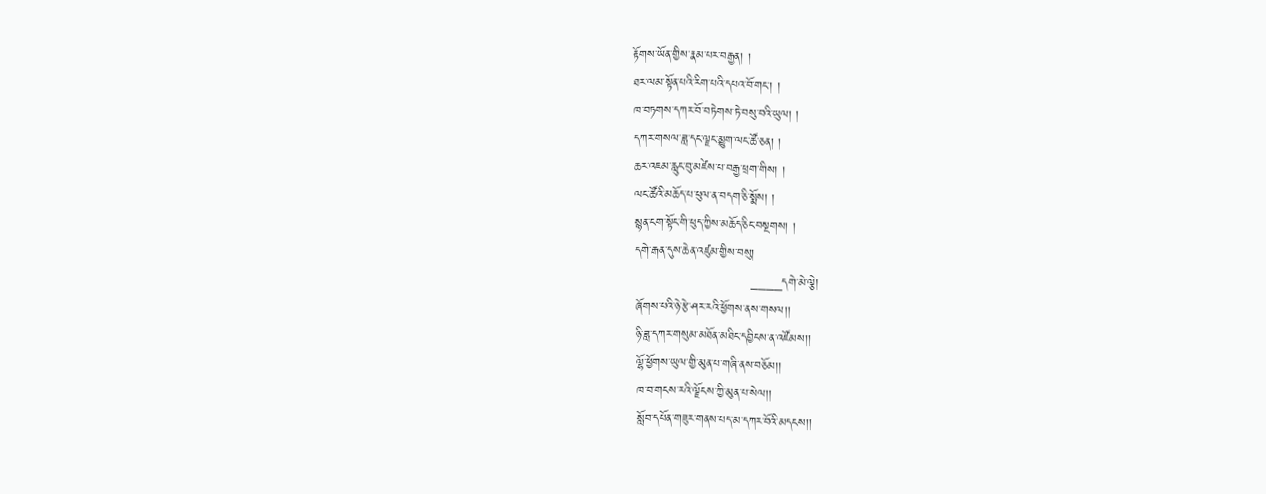རྟོགས་ཡོན་གྱིས་རྣམ་པར་བརྒྱན། །
ཐར་ལམ་སྟོན་པའི་རིག་པའི་དཔའ་བོ་གང་། །
ཁ་བཏགས་དཀར་བོ་བཏེགས་ཏེ་བསུ་བའི་ཡུལ། །
དཀར་གསལ་ཟླ་དང་ལྗང་མྱུག་ལང་ཚོ་ཅན། །
ཆར་འཇམ་རླུང་བུ་མཛེས་པ་བརྒྱ་ཕྲག་གིས། །
ལང་ཚོའི་མཆོད་པ་ཕུལ་ན་བདག་ཅི་སྨོས། །
སྙན་ངག་སྟོང་གི་ཕུད་ཀྱིས་མཆོད་ཅིང་བསྔགས། །
དགེ་རྒན་དུས་ཆེན་འཛུམ་གྱིས་བསུ།
                            ____དགེ་མེ་ལྕེ།
ཞོགས་པའི་ཉེ་རྩེ་ཤར་རའི་ཕྱོགས་ནས་གསལ།།
ཉི་ཟླ་དཀར་གསུམ་མཐོན་མཐིང་དབྱིངས་ན་འཛོམས།།
ལྷོ་ཕྱོགས་ཡུལ་གྱི་མུན་པ་གཞི་ནས་བཅོམ།།
ཁ་བ་གངས་རའི་ལྗོངས་ཀྱི་མུན་པ་སེལ།།
སློབ་དཔོན་གཟུར་གནས་པད་མ་དཀར་བོའི་མདངས།།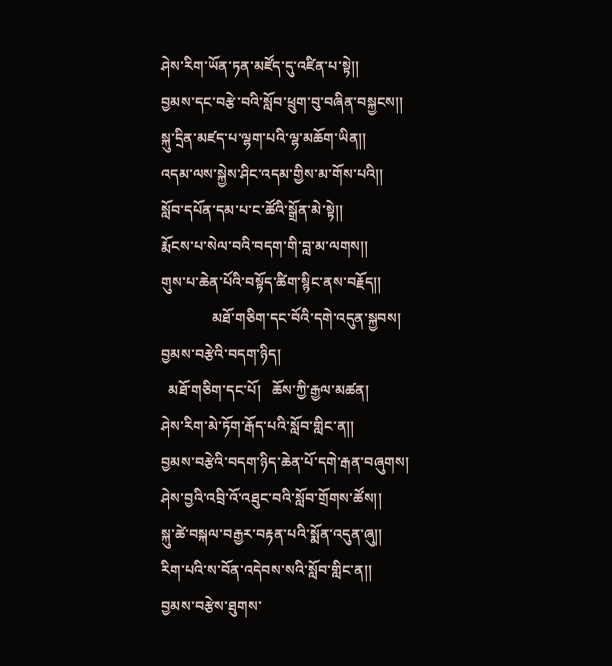ཤེས་རིག་ཡོན་ཏན་མཛོད་དུ་འཛིན་པ་སྟེ།།
བྱམས་དང་བརྩེ་བའི་སློབ་ཕྲུག་བུ་བཞིན་བསྐྱངས།།
སྐུ་དྲིན་མཛད་པ་ལྷག་པའི་ལྷ་མཆོག་ཡིན།།
འདམ་ལས་སྐྱེས་ཤིང་འདམ་གྱིས་མ་གོས་པའི།།
སློབ་དཔོན་དམ་པ་ང་ཚོའི་སྒྲོན་མེ་སྟེ།།
རྨོངས་པ་སེལ་བའི་བདག་གི་བླ་མ་ལགས།།
གུས་པ་ཆེན་པོའི་བསྟོད་ཚིག་སྙིང་ནས་བརྗོད།།
              མཐོ་གཅིག་དང་བོའི་དགེ་འདུན་སྐྱབས།
བྱམས་བརྩེའི་བདག་ཉིད།
  མཐོ་གཅིག་དང་པོ།   ཆོས་ཀྱི་རྒྱལ་མཚན།
ཤེས་རིག་མེ་ཏོག་རྒོད་པའི་སློབ་གླིང་ན།།
བྱམས་བརྩེའི་བདག་ཉིད་ཆེན་པོ་དགེ་རྒན་བཞུགས།
ཤེས་བྱའི་འབྲི་འོ་འཐུང་བའི་སློབ་གྲོགས་ཚོས།།
སྐུ་ཚེ་བསྐལ་བརྒྱར་བརྟན་པའི་སྨོན་འདུན་ཞུ།།
རིག་པའི་ས་བོན་འདེབས་སའི་སློབ་གླིང་ན།།
བྱམས་བརྩེས་ཐུགས་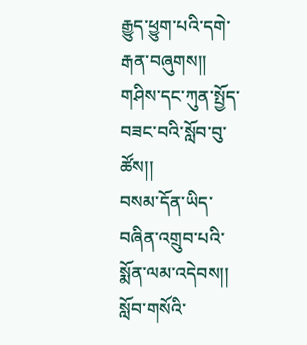རྒྱུད་ཕྱུག་པའི་དགེ་རྒན་བཞུགས།།
གཤིས་དང་ཀུན་སྤྱོད་བཟང་བའི་སློབ་བུ་ཚོས།།
བསམ་དོན་ཡིད་བཞིན་འགྲུབ་པའི་སྨོན་ལམ་འདེབས།།
སློབ་གསོའི་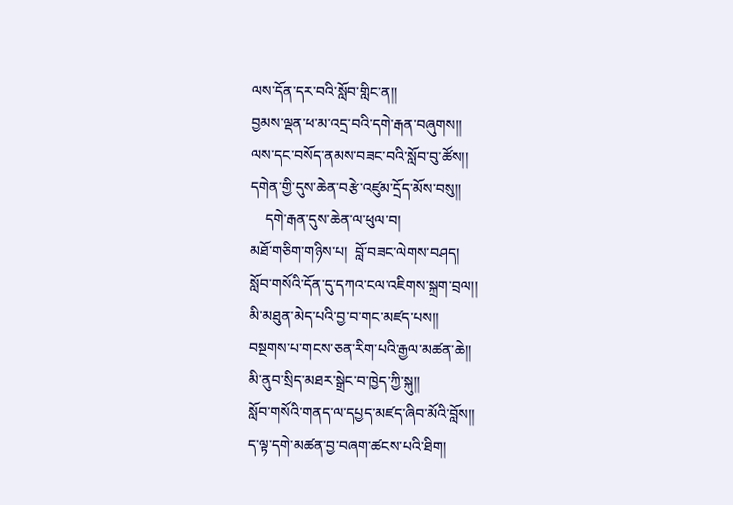ལས་དོན་དར་བའི་སློབ་གླིང་ན།།
བྱམས་ལྡན་ཕ་མ་འདྲ་བའི་དགེ་རྒན་བཞུགས།།
ལས་དང་བསོད་ནམས་བཟང་བའི་སློབ་བུ་ཚོས།།
དགེན་གྱི་དུས་ཆེན་བརྩེ་འཛུམ་དྲོད་མོས་བསུ།།
    དགེ་རྒན་དུས་ཆེན་ལ་ཕུལ་བ།
མཐོ་གཅིག་གཉིས་པ།  བློ་བཟང་ལེགས་བཤད།
སློབ་གསོའི་དོན་དུ་དཀའ་ངལ་འཇིགས་སྐྲག་བྲལ།།
མི་མཐུན་མེད་པའི་བྱ་བ་གང་མཛད་པས།།
བསྔགས་པ་གངས་ཅན་རིག་པའི་རྒྱལ་མཚན་ཆེ།།
མི་ནུབ་སྲིད་མཐར་སྒྲེང་བ་ཁྱེད་ཀྱི་སྐུ།།
སློབ་གསོའི་གནད་ལ་དཔྱད་མཛད་ཞིབ་མོའི་བློས།།
ད་ལྟ་དགེ་མཚན་བྱ་བཞག་ཚངས་པའི་ཐིག།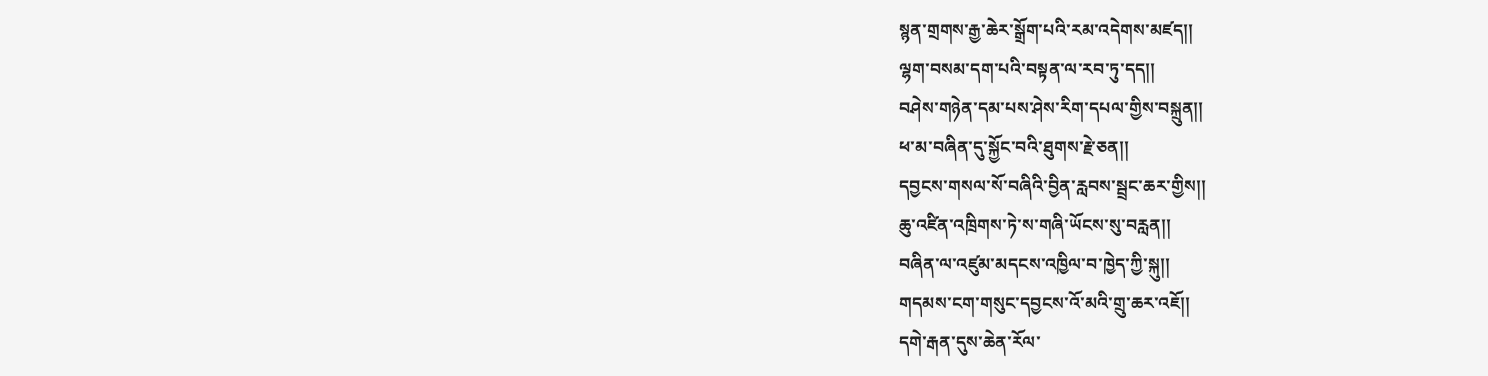སྙན་གྲགས་རྒྱ་ཆེར་སྒྲོག་པའི་རམ་འདེགས་མཛད།།
ལྷག་བསམ་དག་པའི་བསྟན་ལ་རབ་ཏུ་དད།།
བཤེས་གཉེན་དམ་པས་ཤེས་རིག་དཔལ་གྱིས་བསྐྲུན།།
ཕ་མ་བཞིན་དུ་སྐྱོང་བའི་ཐུགས་རྗེ་ཅན།།
དབྱངས་གསལ་སོ་བཞིའི་བྱིན་རླབས་སྦྲང་ཆར་གྱིས།།
ཆུ་འཛིན་འཁྲིགས་ཏེ་ས་གཞི་ཡོངས་སུ་བརླན།།
བཞིན་ལ་འཛུམ་མདངས་འཁྱིལ་བ་ཁྱེད་ཀྱི་སྐུ།།
གདམས་ངག་གསུང་དབྱངས་འོ་མའི་གྲུ་ཆར་འཇོ།།
དགེ་རྒན་དུས་ཆེན་རོལ་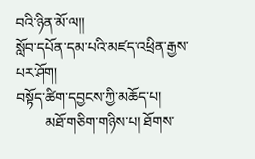བའི་ཉིན་མོ་ལ།།
སློབ་དཔོན་དམ་པའི་མཛད་འཕྲིན་རྒྱས་པར་ཤོག།
བསྟོད་ཚིག་དབྱངས་ཀྱི་མཆོད་པ།
        མཐོ་གཅིག་གཉིས་པ། ཐོགས་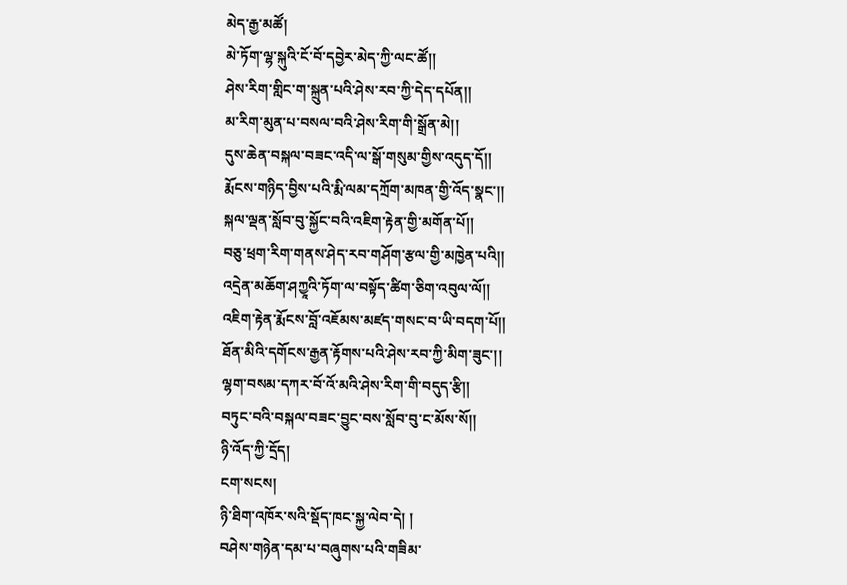མེད་རྒྱ་མཚོ།
མེ་ཏོག་ལྷ་སྐུའི་ངོ་བོ་དབྱེར་མེད་ཀྱི་ལང་ཚོ།།
ཤེས་རིག་གླིང་ག་སྐྲུན་པའི་ཤེས་རབ་ཀྱི་དེད་དཔོན།།
མ་རིག་མུན་པ་བསལ་བའི་ཤེས་རིག་གི་སྒྲོན་མེ།།
དུས་ཆེན་བསྐལ་བཟང་འདི་ལ་སྒོ་གསུམ་གྱིས་འདུད་དོ།།
རྨོངས་གཉིད་བྱིས་པའི་རྨི་ལམ་དཀྲོག་མཁན་གྱི་འོད་སྣང་།།
སྐལ་ལྡན་སློབ་བུ་སྐྱོང་བའི་འཇིག་རྟེན་གྱི་མགོན་པོ།།
བཅུ་ཕྲག་རིག་གནས་ཤེད་རབ་གཤོག་རྩལ་གྱི་མཁྱེན་པའི།།
འདྲེན་མཆོག་ཤཀྱཱའི་ཏོག་ལ་བསྟོད་ཚིག་ཅིག་འབུལ་ལོ།།
འཇིག་རྟེན་རྨོངས་བློ་འཇོམས་མཛད་གསང་བ་ཡི་བདག་པོ།།
ཐོན་མིའི་དགོངས་རྒྱན་རྟོགས་པའི་ཤེས་རབ་ཀྱི་མིག་ཟུང་།།
ལྷག་བསམ་དཀར་བོ་འོ་མའི་ཤེས་རིག་གི་བདུད་རྩི།།
བཏུང་བའི་བསྐལ་བཟང་བྱུང་བས་སློབ་བུ་ང་མོས་སོ།།
ཉི་འོད་ཀྱི་དྲོད།
ངག་སངས།
ཉི་ཐིག་འཁོར་སའི་སྡོད་ཁང་སྐྱ་ལེབ་དེ། །
བཤེས་གཉེན་དམ་པ་བཞུགས་པའི་གཟིམ་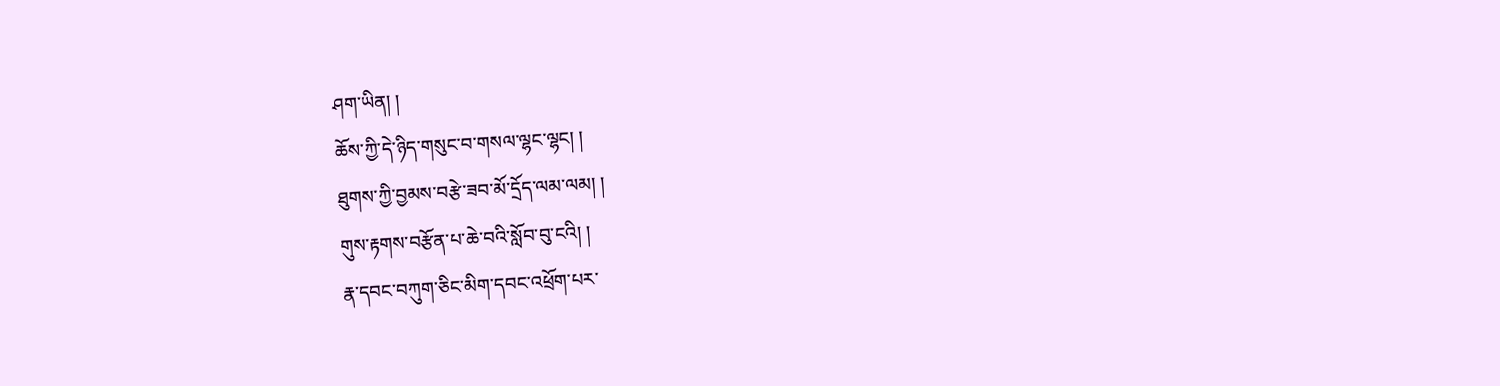ཤག་ཡིན། །
ཆོས་ཀྱི་དེ་ཉིད་གསུང་བ་གསལ་ལྷང་ལྷང། །
ཐུགས་ཀྱི་བྱམས་བརྩེ་ཟབ་མོ་དྲོད་ལམ་ལམ། །
གུས་རྟགས་བརྩོན་པ་ཆེ་བའི་སློབ་བུ་ངའི། །
རྣ་དབང་བཀུག་ཅིང་མིག་དབང་འཕྲོག་པར་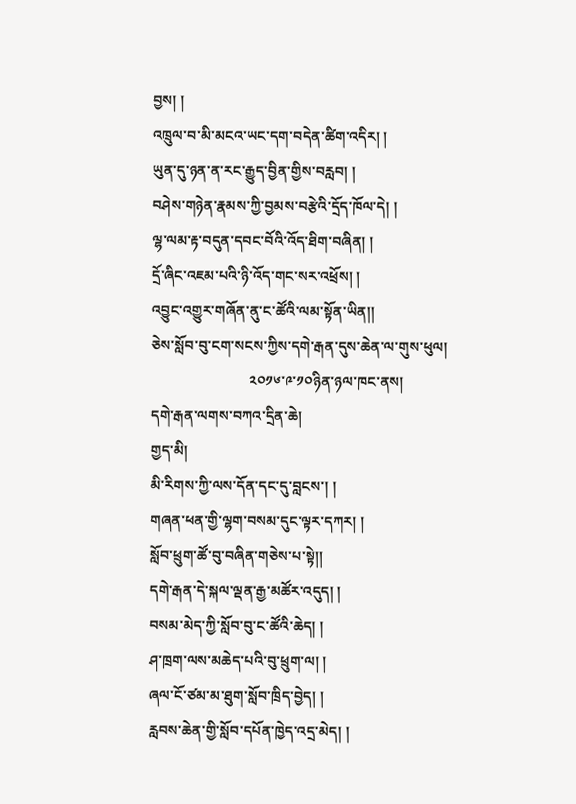བྱས། །
འཁྲུལ་བ་མི་མངའ་ཡང་དག་བདེན་ཚིག་འདིར། །
ཡུན་དུ་ཉན་ན་རང་རྒྱུད་བྱིན་གྱིས་བརླབ། །
བཤེས་གཉེན་རྣམས་ཀྱི་བྱམས་བརྩེའི་དྲོད་ཁོལ་དེ། །
ལྷ་ལམ་རྟ་བདུན་དབང་བོའི་འོད་ཐིག་བཞིན། །
དྲོ་ཞིང་འཇམ་པའི་ཉི་འོད་གང་སར་འཕྲོས། །
འབྱུང་འགྱུར་གཞོན་ནུ་ང་ཚོའི་ལམ་སྟོན་ཡིན།།
ཅེས་སློབ་བུ་ངག་སངས་ཀྱིས་དགེ་རྒན་དུས་ཆེན་ལ་གུས་ཕུལ།
                           ༢༠༡༦་༩་༡༠ཉིན་ཉལ་ཁང་ནས།
དགེ་རྒན་ལགས་བཀའ་དྲིན་ཆེ།
གྱད་མི།
མི་རིགས་ཀྱི་ལས་དོན་དང་དུ་བླངས་། །
གཞན་ཕན་གྱི་ལྷག་བསམ་དུང་ལྟར་དཀར། །
སློབ་ཕྲུག་ཚོ་བུ་བཞིན་གཅེས་པ་སྟེ།།
དགེ་རྒན་དེ་སྐལ་ལྡན་རྒྱ་མཚོར་འདུད། །
བསམ་མེད་ཀྱི་སློབ་བུ་ང་ཚོའི་ཆེད། །
ཤ་ཁྲག་ལས་མཆེད་པའི་བུ་ཕྲུག་ལ། །
ཞལ་ངོ་ཙམ་མ་ཐུག་སློབ་ཁྲིད་བྱེད། །
རླབས་ཆེན་གྱི་སློབ་དཔོན་ཁྱེད་འདྲ་མེད། །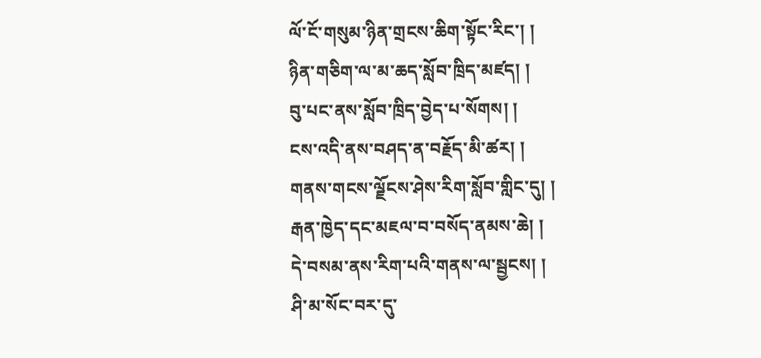ལོ་ངོ་གསུམ་ཉིན་གྲངས་ཆིག་སྟོང་རིང་། །
ཉིན་གཅིག་ལ་མ་ཆད་སློབ་ཁྲིད་མཛད། །
བུ་པང་ནས་སློབ་ཁྲིད་བྱེད་པ་སོགས། །
ངས་འདི་ནས་བཤད་ན་བརྗོད་མི་ཚར། །
གནས་གངས་ལྗོངས་ཤེས་རིག་སློབ་གླིང་དུ། །
རྒན་ཁྱེད་དང་མཇལ་བ་བསོད་ནམས་ཆེ། །
དེ་བསམ་ནས་རིག་པའི་གནས་ལ་སྦྱངས། །
ཤི་མ་སོང་བར་དུ་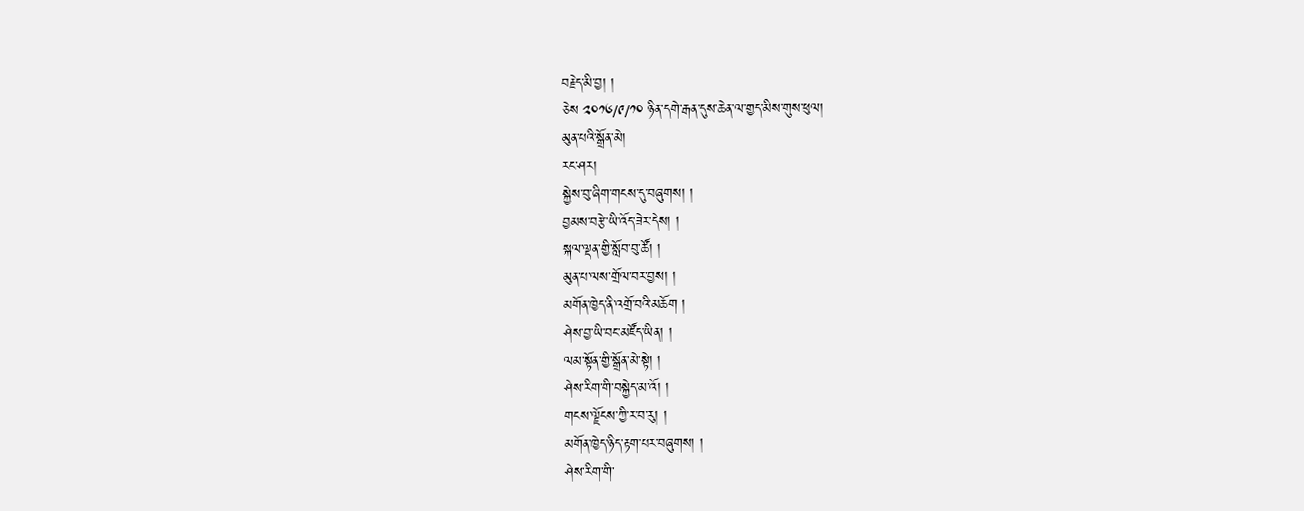བརྗེད་མི་བྱ། །
ཅེས ༢༠༡༦/༩/༡༠ ཉིན་དགེ་རྒན་དུས་ཆེན་ལ་གྱད་མིས་གུས་ཕུལ།
མུན་པའི་སྒྲོན་མེ།
རང་ཤར།
སྐྱེས་བུ་ཞིག་གངས་དུ་བཞུགས། །
བྱམས་བརྩེ་ཡི་འོད་ཟེར་དེས། །
སྐལ་ལྡན་གྱི་སློབ་བུ་ཚོ། །
མུན་པ་ལས་གྲོལ་བར་བྱས། །
མགོན་ཁྱེད་ནི་འགྲོ་བའི་མཆོག །
ཤེས་བྱ་ཡི་བང་མཛོད་ཡིན། །
ལམ་སྟོན་གྱི་སྒྲོན་མེ་སྟེ། །
ཤེས་རིག་གི་བསྐྱེད་མ་འོ། །
གངས་ལྗོངས་ཀྱི་ར་བ་རུ། །
མགོན་ཁྱེད་ཉིད་རྟག་པར་བཞུགས། །
ཤེས་རིག་གི་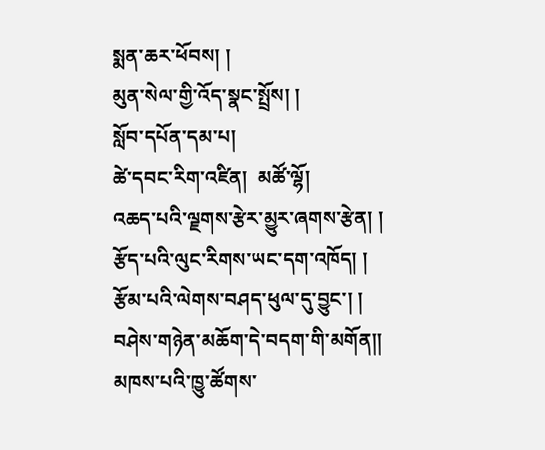སྨན་ཆར་ཕོབས། །
མུན་སེལ་གྱི་འོད་སྣང་སྤྲོས། །
སློབ་དཔོན་དམ་པ།
ཚེ་དབང་རིག་འཛིན།  མཚོ་ལྷོ།
འཆད་པའི་ལྗགས་རྩེར་མྱུར་ཞགས་རྩེན། །
རྩོད་པའི་ལུང་རིགས་ཡང་དག་འཁོད། །
རྩོམ་པའི་ལེགས་བཤད་ཕུལ་དུ་བྱུང་། །
བཤེས་གཉེན་མཆོག་དེ་བདག་གི་མགོན།།
མཁས་པའི་ཁྱུ་ཚོགས་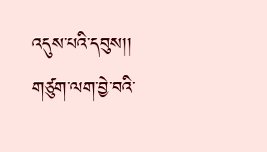འདུས་པའི་དབུས།།
གཙུག་ལག་བྱེ་བའི་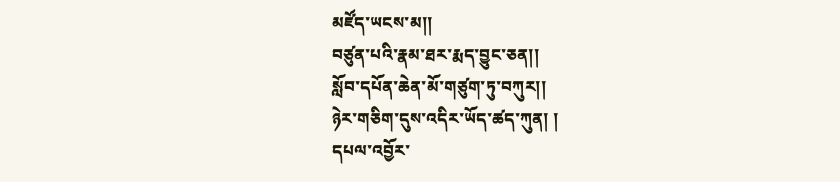མཛོད་ཡངས་མ།།
བཙུན་པའི་རྣམ་ཐར་རྨད་བྱུང་ཅན།།
སློབ་དཔོན་ཆེན་མོ་གཙུག་ཏུ་བཀུར།།
ཉེར་གཅིག་དུས་འདིར་ཡོད་ཚད་ཀུན། །
དཔལ་འབྱོར་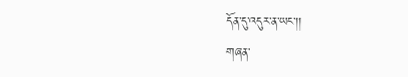དོན་དུ་འདུར་ན་ཡང་།།
གཞན་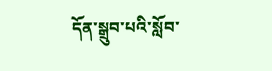དོན་སྒྲུབ་པའི་སློབ་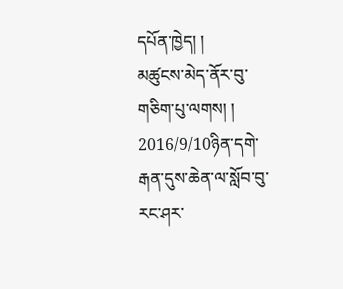དཔོན་ཁྱེད། །
མཚུངས་མེད་ནོར་བུ་གཅིག་པུ་ལགས། །
2016/9/10ཉིན་དགེ་རྒན་དུས་ཆེན་ལ་སློབ་བུ་རང་ཤར་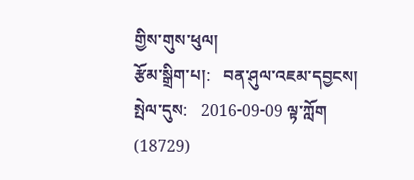གྱིས་གུས་ཕུལ།
རྩོམ་སྒྲིག་པ།:   བན་ཤུལ་འཇམ་དབྱངས། སྤེལ་དུས:   2016-09-09 ལྟ་ཀློག (18729)